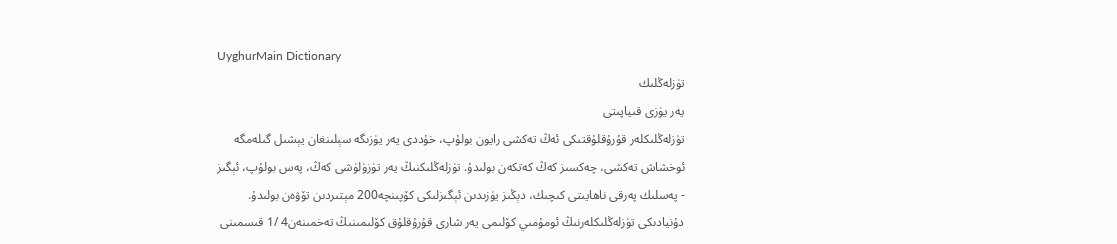UyghurMain Dictionary
تۈزلەڭلىك
يەر يۈزى قىياپىتى
تۈزلەڭلىكلەر قۇرۇقلۇقتىكى ئەڭ تەكشى رايون بولۇپ، خۇددى يەر يۈزىگە سېلىنغان يېشىل گىلەمگە ئوخشاش تەكشى، چەكسىز كەڭ كەتكەن بولىدۇ. تۈزلەڭلىكنىڭ يەر تۈزۈلۈشى كەڭ، پەس بولۇپ، ئېگىز - پەسلىك پەرقى ناھايىتى كىچىك، دېڭىز يۈزىدىن ئېگىزلىكى كۆپىنچە200 مېتىردىن تۆۋەن بولىدۇ. دۇنيادىكى تۈزلەڭلىكلەرنىڭ ئومۇمىي كۆلىمى يەر شارى قۇرۇقلۇق كۆلىمىنىڭ تەخمىنەن4 /1 قىسمىنى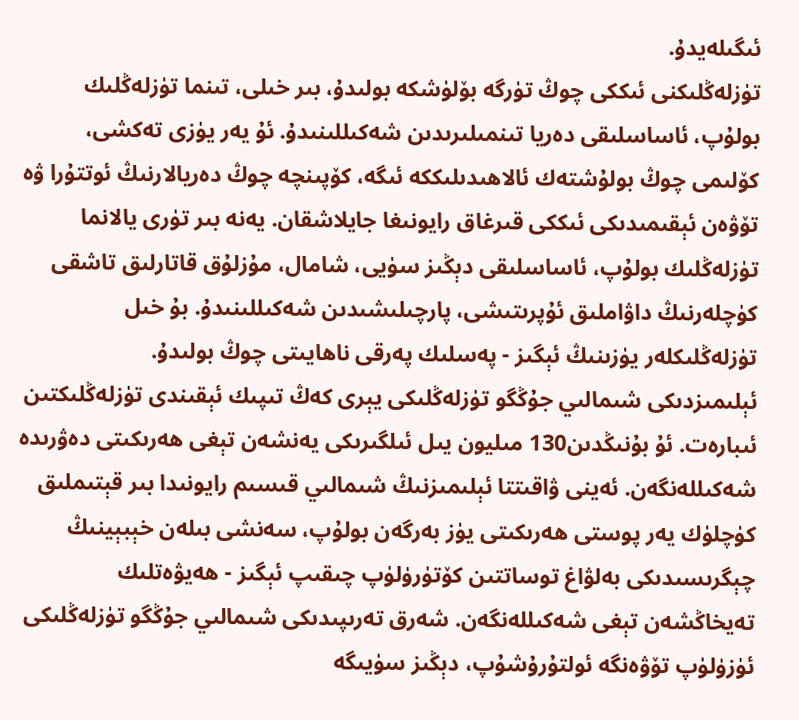ئىگىلەيدۇ.
تۈزلەڭلىكنى ئىككى چوڭ تۈرگە بۆلۈشكە بولىدۇ، بىر خىلى، تىنما تۈزلەڭلىك بولۇپ، ئاساسلىقى دەريا تىنمىلىرىدىن شەكىللىنىدۇ. ئۇ يەر يۈزى تەكشى، كۆلىمى چوڭ بولۇشتەك ئالاھىدىلىككە ئىگە، كۆپىنچە چوڭ دەريالارنىڭ ئوتتۇرا ۋە تۆۋەن ئېقىمىدىكى ئىككى قىرغاق رايونىغا جايلاشقان. يەنە بىر تۈرى يالانما تۈزلەڭلىك بولۇپ، ئاساسلىقى دېڭىز سۈيى، شامال، مۇزلۇق قاتارلىق تاشقى كۈچلەرنىڭ داۋاملىق ئۇپرىتىشى، پارچىلىشىدىن شەكىللىنىدۇ. بۇ خىل تۈزلەڭلىكلەر يۈزىنىڭ ئېگىز - پەسلىك پەرقى ناھايىتى چوڭ بولىدۇ.
ئېلىمىزدىكى شىمالىي جۇڭگو تۈزلەڭلىكى يېرى كەڭ تىپىك ئېقىندى تۈزلەڭلىكتىن ئىبارەت. ئۇ بۇنىڭدىن130 مىليون يىل ئىلگىرىكى يەنشەن تېغى ھەرىكىتى دەۋرىدە شەكىللەنگەن. ئەينى ۋاقىتتا ئېلىمىزنىڭ شىمالىي قىسىم رايونىدا بىر قېتىملىق كۈچلۈك يەر پوستى ھەرىكىتى يۈز بەرگەن بولۇپ، سەنشى بىلەن خېبېينىڭ چېگرىسىدىكى بەلۋاغ توساتتىن كۆتۈرۈلۈپ چىقىپ ئېگىز - ھەيۋەتلىك تەيخاڭشەن تېغى شەكىللەنگەن. شەرق تەرىپىدىكى شىمالىي جۇڭگو تۈزلەڭلىكى ئۈزۈلۈپ تۆۋەنگە ئولتۇرۇشۇپ، دېڭىز سۈيىگە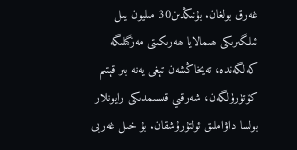غەرق بولغان. بۇنىڭدىن30 مىليون يىل ئىلگىرىكى ھىمالايا ھەرىكىتى مەزگىلىگە كەلگەندە، تەيخاڭشەن تېغى يەنە بىر قېتىم كۆتۈرۈلگەن، شەرقىي قىسىمدىكى رايونلار بولسا داۋاملىق ئولتۇرۇشقان. بۇ خىل غەربى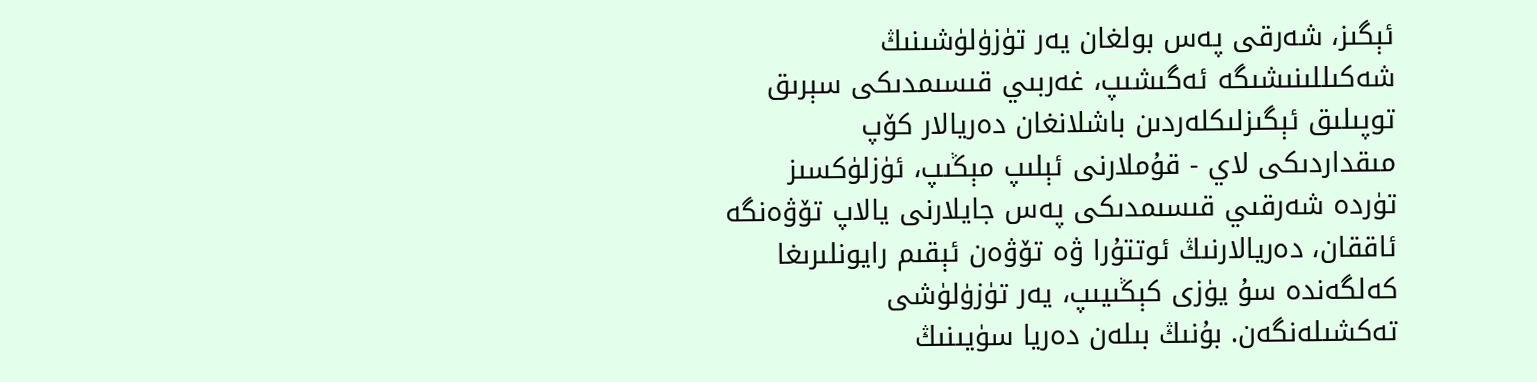ئېگىز، شەرقى پەس بولغان يەر تۈزۈلۈشىنىڭ شەكىللىنىشىگە ئەگىشىپ، غەربىي قىسىمدىكى سېرىق توپىلىق ئېگىزلىكلەردىن باشلانغان دەريالار كۆپ مىقداردىكى لاي - قۇملارنى ئېلىپ مېڭىپ، ئۈزلۈكسىز تۈردە شەرقىي قىسىمدىكى پەس جايلارنى يالاپ تۆۋەنگە ئاققان، دەريالارنىڭ ئوتتۇرا ۋە تۆۋەن ئېقىم رايونلىرىغا كەلگەندە سۇ يۈزى كېڭىيىپ، يەر تۈزۈلۈشى تەكشىلەنگەن. بۇنىڭ بىلەن دەريا سۈيىنىڭ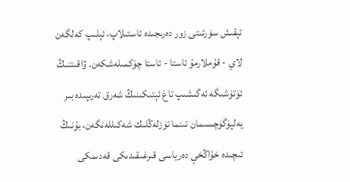ئېقىش سۈرئىتى زور دەرىجىدە ئاستىلاپ، ئېلىپ كەلگەن لاي - قۇملارمۇ ئاستا - ئاستا چۆكمىلەشكەن. ۋاقىتنىڭ ئۆتۈشىگە ئەگىشىپ تاغ ئېتىكىنىڭ شەرق تەرىپىدە بىر يەلپۈگۈچسىمان تىنما تۈزلەڭلىك شەكىللەنگەن، بۇنىڭ ئىچىدە خۇاڭخې دەرياسى قىرغىقىدىكى قەدىمكى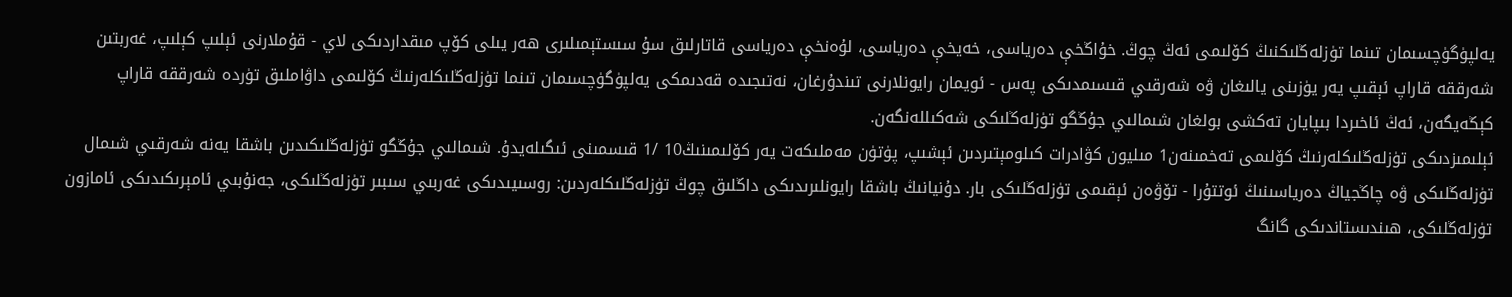يەلپۈگۈچسىمان تىنما تۈزلەڭلىكنىڭ كۆلىمى ئەڭ چوڭ. خۇاڭخې دەرياسى، خەيخې دەرياسى، لۇەنخې دەرياسى قاتارلىق سۇ سىستېمىلىرى ھەر يىلى كۆپ مىقداردىكى لاي - قۇملارنى ئېلىپ كېلىپ، غەربتىن شەرققە قاراپ ئېقىپ يەر يۈزىنى يالىغان ۋە شەرقىي قىسىمدىكى پەس - ئويمان رايونلارنى تىندۇرغان، نەتىجىدە قەدىمكى يەلپۈگۈچسىمان تىنما تۈزلەڭلىكلەرنىڭ كۆلىمى داۋاملىق تۈردە شەرققە قاراپ كېڭەيگەن، ئەڭ ئاخىردا بىپايان تەكشى بولغان شىمالىي جۇڭگو تۈزلەڭلىكى شەكىللەنگەن.
ئېلىمىزدىكى تۈزلەڭلىكلەرنىڭ كۆلىمى تەخمىنەن1 مىليون كۋادرات كىلومېتىردىن ئېشىپ، پۈتۈن مەملىكەت يەر كۆلىمىنىڭ10 /1 قىسمىنى ئىگىلەيدۇ. شىمالىي جۇڭگو تۈزلەڭلىكىدىن باشقا يەنە شەرقىي شىمال تۈزلەڭلىكى ۋە چاڭجياڭ دەرياسىنىڭ ئوتتۇرا - تۆۋەن ئېقىمى تۈزلەڭلىكى بار. دۇنيانىڭ باشقا رايونلىرىدىكى داڭلىق چوڭ تۈزلەڭلىكلەردىن: روسىيىدىكى غەربىي سىبىر تۈزلەڭلىكى، جەنۇبىي ئامېرىكىدىكى ئامازون تۈزلەڭلىكى، ھىندىستاندىكى گانگ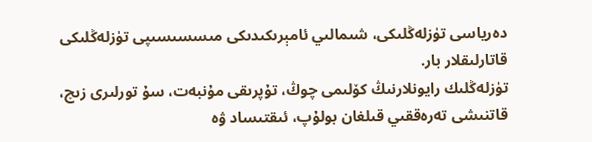دەرياسى تۈزلەڭلىكى، شىمالىي ئامېرىكىدىكى مىسسىسىپى تۈزلەڭلىكى قاتارلىقلار بار.
تۈزلەڭلىك رايونلارنىڭ كۆلىمى چوڭ، تۇپرىقى مۇنبەت، سۇ تورلىرى زىچ، قاتنىشى تەرەققىي قىلغان بولۇپ، ئىقتىساد ۋە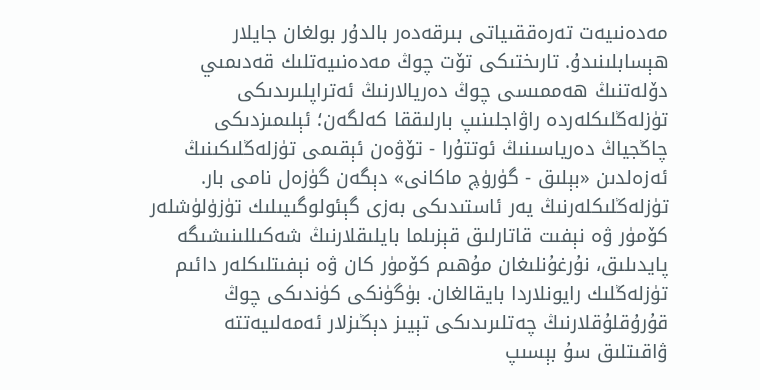مەدەنىيەت تەرەققىياتى بىرقەدەر بالدۇر بولغان جايلار ھېسابلىنىدۇ. تارىختىكى تۆت چوڭ مەدەنىيەتلىك قەدىمىي دۆلەتنىڭ ھەممىسى چوڭ دەريالارنىڭ ئەتراپلىرىدىكى تۈزلەڭلىكلەردە راۋاجلىنىپ بارلىققا كەلگەن؛ ئېلىمىزدىكى چاڭجياڭ دەرياسىنىڭ ئوتتۇرا - تۆۋەن ئېقىمى تۈزلەڭلىكىنىڭ ئەزەلدىن «بېلىق - گۈرۈچ ماكانى» دېگەن گۈزەل نامى بار. تۈزلەڭلىكلەرنىڭ يەر ئاستىدىكى بەزى گېئولوگىيىلىك تۈزۈلۈشلەر كۆمۈر ۋە نېفىت قاتارلىق قېزىلما بايلىقلارنىڭ شەكىللىنىشىگە پايدىلىق، نۇرغۇنلىغان مۇھىم كۆمۈر كان ۋە نېفىتلىكلەر دائىم تۈزلەڭلىك رايونلاردا بايقالغان. بۈگۈنكى كۈندىكى چوڭ قۇرۇقلۇقلارنىڭ چەتلىرىدىكى تېيىز دېڭىزلار ئەمەلىيەتتە ۋاقىتلىق سۇ بېسىپ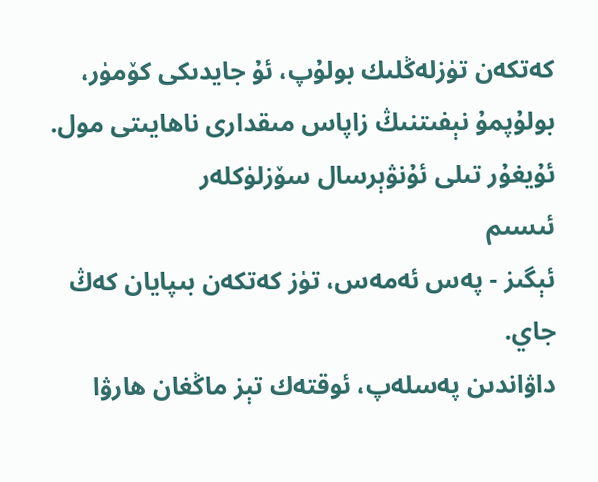كەتكەن تۈزلەڭلىك بولۇپ، ئۇ جايدىكى كۆمۈر، بولۇپمۇ نېفىتنىڭ زاپاس مىقدارى ناھايىتى مول.
ئۇيغۇر تىلى ئۇنۋېرسال سۆزلۈكلەر
ئىسىم
ئېگىز - پەس ئەمەس، تۈز كەتكەن بىپايان كەڭ جاي.
داۋاندىن پەسلەپ، ئوقتەك تېز ماڭغان ھارۋا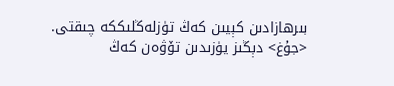بىرھازادىن كېيىن كەڭ تۈزلەڭلىككە چىقتى.
<جۇغ> دېڭىز يۈزىدىن تۆۋەن كەڭ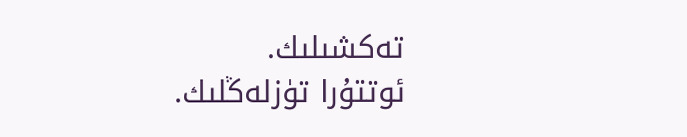تەكشىلىك.
ئوتتۇرا تۈزلەڭلىك.